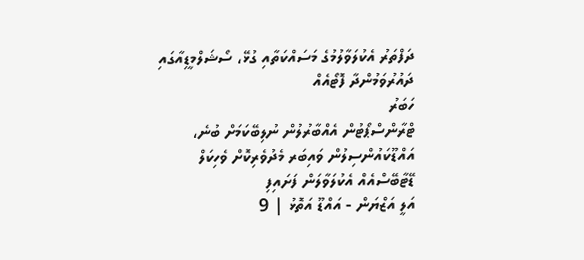ދަފްތަރު އެކުލަވާލުމުގެ މަސައްކަތާއި ގުޅޭ، ސޯޝަލްމީޑިއާގައި ދައުރުވަމުންދާ ފޮޓޯއެއް
ހަބަރު
ޓްރާންސްޕޯޓުން އެއްބާރުލުން ނުލިބޭކަމަށް ބުނެ، އައްޑޫކައުންސިލުން ވައިބަރ މެދުވެރިކޮށް ވެހިކަލް ޑޭޓާބޭސްއެއް އެކުލަވާލަން ފަށައިފި
އަލީ އަޒްޔަން - އައްޑޫ އަތޮޅު | 9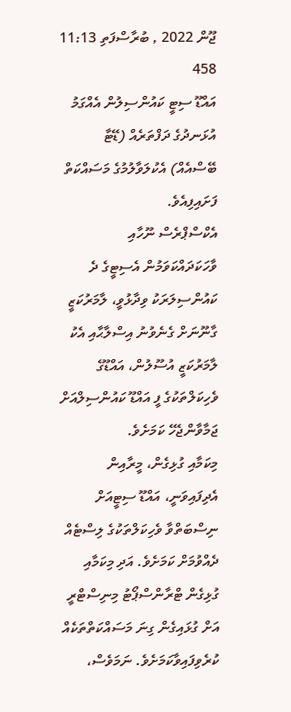ޖޫން 2022 , ބުރާސްފަތި 11:13   458
އައްޑޫ ސިޓީ ކައުންސިލުން އެއްގަމު އުޅަނދުގެ ދަފްތަރެއް (ޑޭޓާ ބޭސްއެއް) އެކުލަވާލުމުގެ މަސައްކަތް ފަށައިފިއެވެ.
އެކްސްޕްރެސް ނޫހާއި ވާހަކަދައްކަވަމުން އެސިޓީގެ ދެ ކައުންސިލަރަކު ވިދާޅުވީ، ލާމަރުކަޒީ ގާނޫނަށް ގެނެވުނު އިސްލާޙާއި އެކު ލާމަރުކަޒީ އުސޫލުން، އައްޑޫގެ ވެހިކަލްތަކުގެ ފީ އައްޑޫ ކައުންސިލްއަށް ޖަމާވާންޖެހޭ ކަމަށެވެ.
މިކަމާއި ގުޅިގެން، މީރާއިން އެދިފައިވަނީ، އައްޑޫ ސިޓީއަށް ނިސްބަތްވާ ވެހިކަލްތަކުގެ ލިސްޓެއް ދެއްވުމަށް ކަމަށެވެ. އަދި މިކަމާއި ގުޅިގެން ޓްރާންސްޕޯޓު މިނިސްޓްރީ އަށް ގުޅައިގެން ގިނަ މަސައްކަތްތަކެއް ކުރެވިފައިވާކަމަށެވެ. ނަމަވެސް،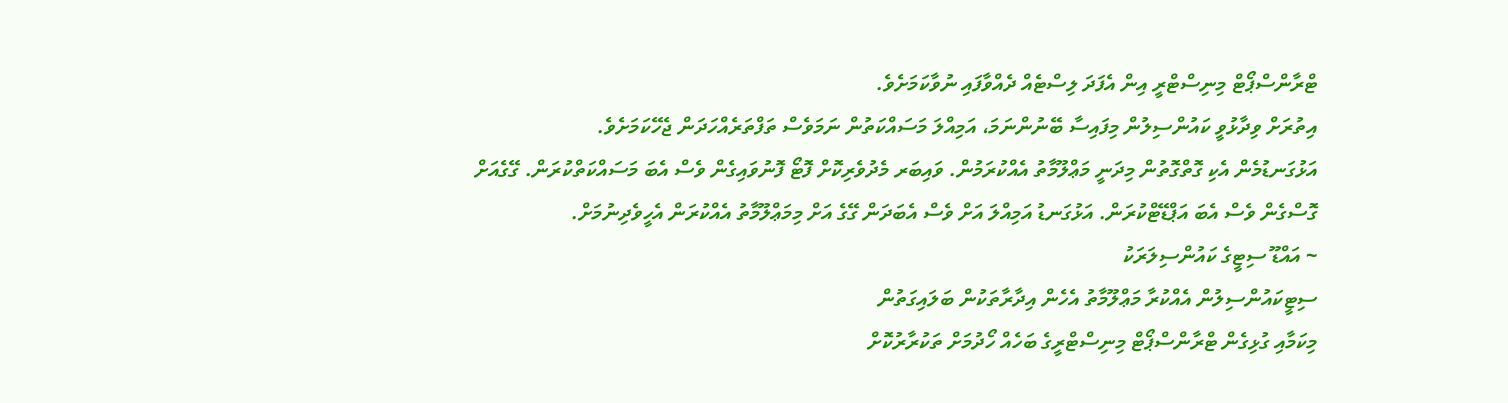ޓްރާންސްޕޯޓް މިނިސްޓްރީ އިން އެފަދަ ލިސްޓެއް ދެއްވާފައި ނުވާކަމަށެވެ.
އިތުރަށް ވިދާޅުވީ ކައުންސިލުން މިފައިސާ ބޭނުންނަމަ، އަމިއްލަ މަސައްކަތުން ނަމަވެސް ތަފްތަރެއްހަދަން ޖެހޭކަމަށެވެ.
އަޅުގަނޑުމެން އެކި ގޮތްގޮތުން މިދަނީ މަޢްލޫމާތު އެއްކުރަމުން. ވައިބަރ މެދުވެރިކޮށް ފޮޓޯ ފޮނުވައިގެން ވެސް އެބަ މަސައްކަތްކުރަން. ގޭގެއަށް ގޮސްގެން ވެސް އެބަ އަޕްޑޭޓްކުރަން. އަޅުގަނޑު އަމިއްލަ އަށް ވެސް އެބަދަން ގޭގެ އަށް މިމަޢްލޫމާތު އެއްކުރަން އެހީވެދިނުމަށް.
~ އައްޑޫ ސިޓީގެ ކައުންސިލަރަކު
ސިޓީކައުންސިލުން އެއްކުރާ މަޢްލޫމާތު އެހެން އިދާރާތަކުން ބަލައިގަތުން
މިކަމާއި ގުޅިގެން ޓްރާންސްޕޯޓް މިނިސްޓްރީގެ ބަހެއް ހޯދުމަށް ތަކުރާރުކޮށް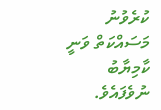ކުރެވުނު މަސައްކަތް ވަނީ ކާމިޔާބު ނުވެފައެވެ.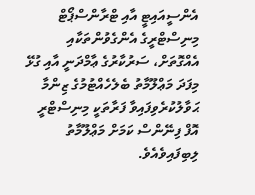އެންސީއައިޓީ އާއި ޓްރާންސްޕޯޓް މިނިސްޓްރީގެ އެންގެވުންތަކާއި އެއްގޮތަށް، ސަރުކާރުގެ ޢާމްދަނީ އާއި ގުޅޭ މިފަދަ މަޢްލޫމާތު ބެލެހެއްޓުމުގެ ޒިންމާ ޙަވާލުކުރެވިފައިވާ ފަރާތަކީ މިނިސްޓްރީ އޮފް ފިނޭންސް ކަމަށް މަޢްލޫމާތު ލިބިފައިވެއެވެ.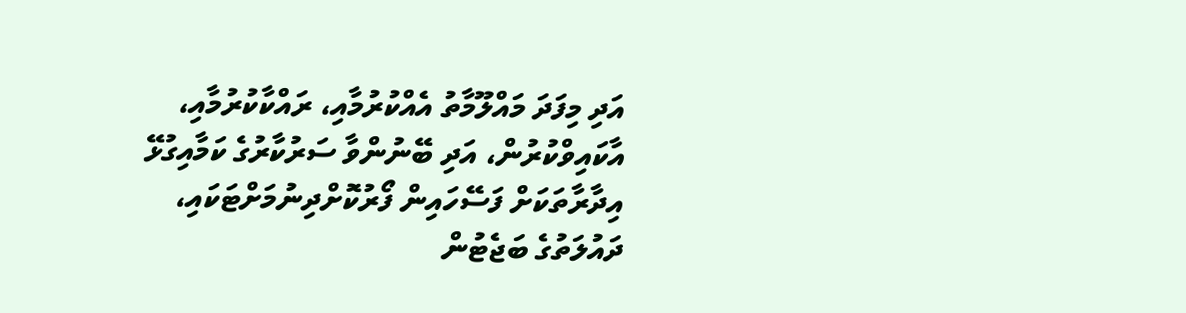އަދި މިފަދަ މައްލޫމާތު އެއްކުރުމާއި، ރައްކާކުރުމާއި، އާކައިވްކުރުން، އަދި ބޭނުންވާ ސަރުކާރުގެ ކަމާއިގުޅޭ އިދާރާތަކަށް ފަސޭހައިން ފޯރުކޮށްދިނުމަށްޓަކައި، ދައުލަތުގެ ބަޖެޓުން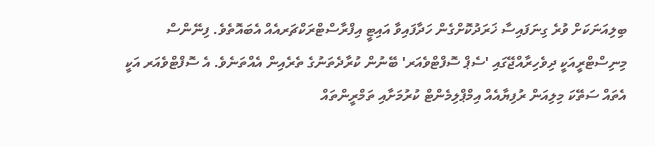ބިލިއަނަކަށް ވުރެ ގިނަފައިސާ ޚަރަދުކޮށްގެން ހަދާފައިވާ އައިޓީ އިފްރާސްޓްރަކްޗަރއެއް އެބައޮތެވެ. ފިނޭންސް މިނިސްޓްރީއަކީ ދިވެހިރާއްޖޭގައި 'ސެޕް ސޮފްޓްވެއަރ' ބޭނުން ކުރާދެތަނުގެ ތެރެއިން އެއްތަނެވެ. އެ ސޮފްޓްވެއަރ އަކީ އެތައް ސަތޭކަ މިލިއަން ރުފިޔާއެއް އިމްޕްލިމެންޓް ކުރުމަށާއި ތަމްރީންތައް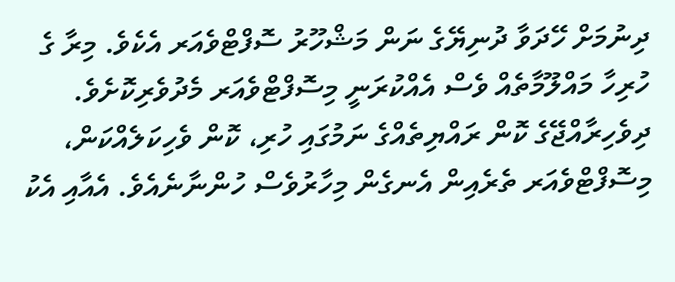ދިނުމަށް ހޭދަވާ ދުނިޔޭގެ ނަން މަޝްހޫރު ސޮފްޓްވެއަރ އެކެވެ. މިރާ ގެ ހުރިހާ މައްލޫމާތެއް ވެސް އެއްކުރަނީ މިސޮފްޓްވެއަރ މެދުވެރިކޮށެވެ.
ދިވެހިރާއްޖޭގެ ކޮން ރައްޔިތެއްގެ ނަމުގައި ހުރި، ކޮން ވެހިކަލެއްކަން، މިސޮފްޓްވެއަރ ތެރެއިން އެނގެން މިހާރުވެސް ހުންނާނެއެވެ. އެއާއި އެކު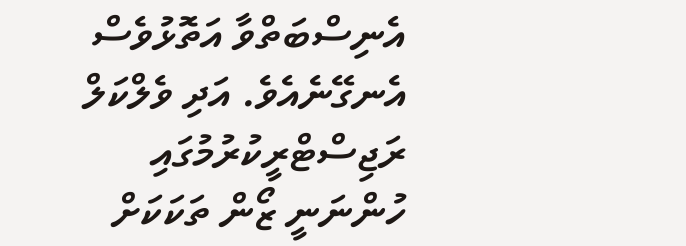އެނިސްބަތްވާ އަތޮޅުވެސް އެނގޭނެއެވެ. އަދި ވެލްކަލް ރަޖިސްޓްރީކުރުމުގައި ހުންނަނީ ޒޯން ތަކަކަށް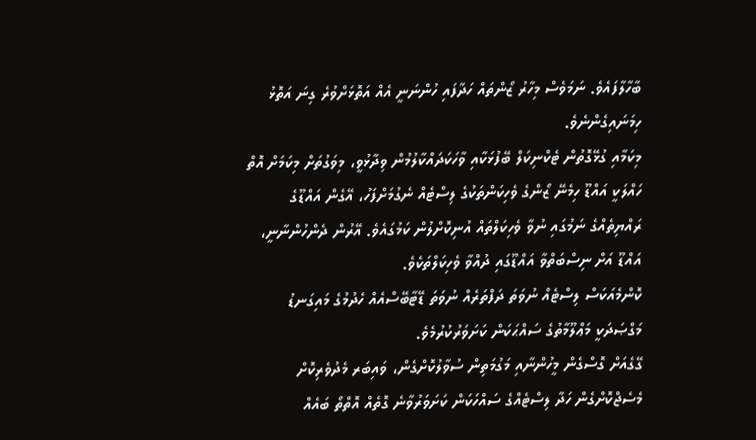ބާހާލާފައެވެ. ނަމަވެސް މިހާރު ޒޯންތައް ހަދާފައި ހުންނަނީ އެއް އަތޮޅަށްވުރެ ގިނަ އަތޮޅު ހިމަނައިގެންނެވެ.
މިކަމާއި ގުޅޭގޮތުން ޓެކްނިކަލް ބޭފުޅަކާއި ވާހަކަދައްކާލުމުން ވިދާޅުވީ، މިވަގުތަށް މިކަމަށް އޮތް ހައްލަކީ އައްޑޫ ހިމެނޭ ޒޯންގެ ވެހިކަންތަކުގެ ލިސްޓެއް ނެގުމަށްފަހު، އޭގެން އައްޑޫގެ ރައްޔިތެއްގެ ނަމުގައި ނުވާ ވެހިކަލްތައް އުނިކޮށްލުން ކަމުގައެވެ. އޭރުން ދެންހުންނާނީ، އައްޑޫ އަށް ނިސްބަތްވާ އައްޑޫގައި ދުއްވާ ވެހިކަލްތަކެވެ.
ކޮންމެއަކަސް ލިސްޓެއް ނުވަތަ ދަފްތަރެއް ނުވަތަ ޑޭޓާބޭސްއެއް ހެދުމުގެ މައިގަނޑު މަގްޞަދަކީ މަޢްލޫމާތުގެ ސައްޙަކަން ކަށަވަރުކުރުމެވެ.
ގޭގެއަށް ގޮސްގެން މީހުންނާއި މަގުމަތިން ސުވާލުކޮށްގެން، ވައިބަރ މެދުވެރިކޮށް މެސެޖްކޮށްގެން ހަދާ ލިސްޓެއްގެ ސައްހަކަން ކަށަވަރުވާނެ ގޮތެއް އޮތްތޯ ބައެއް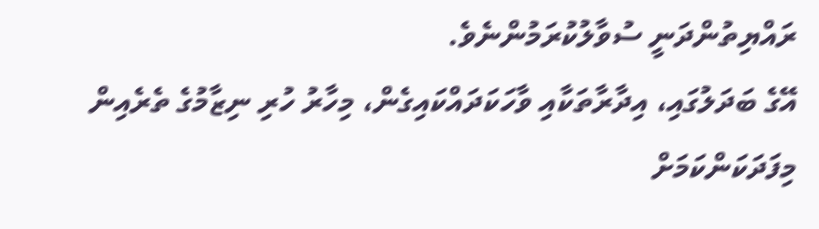ރައްޔިތުންދަނީ ސުވާލުކުރަމުންނެވެ.
އޭގެ ބަދަލުގައި، އިދާރާތަކާއި ވާހަކަދައްކައިގެން، މިހާރު ހުރި ނިޒާމުގެ ތެރެއިން މިފަދަކަންކަމަށް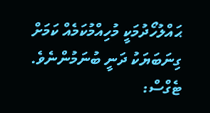ޙައްލުހޯދުމަކީ މުހިއްމުކަމެއް ކަމަށް ގިނަބަޔަކު ދަނީ ބުނަމުންނެވެ.
ޓެގްސް: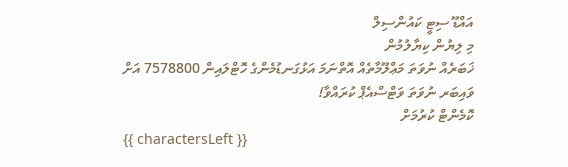އައްޑޫ ސިޓީ ކައުންސިލް
މި ލިޔުން ކިޔާލުމުން
ޚަބަރެއް ނުވަތަ މަޢްލޫމާތެއް އޮތްނަމަ އަޅުގަނޑުމެންގެ ހޮޓްލައިން 7578800 އަށް ވައިބަރ ނުވަތަ ވަޓްސްއެޕް ކުރައްވާ!
ކޮމެންޓް ކުރުމަށް
{{ charactersLeft }}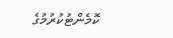ކޮމެންޓުކުރުމުގެ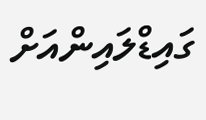ގައިޑްލައިންއަށް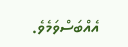އެއްބަސްވަމެވެ.